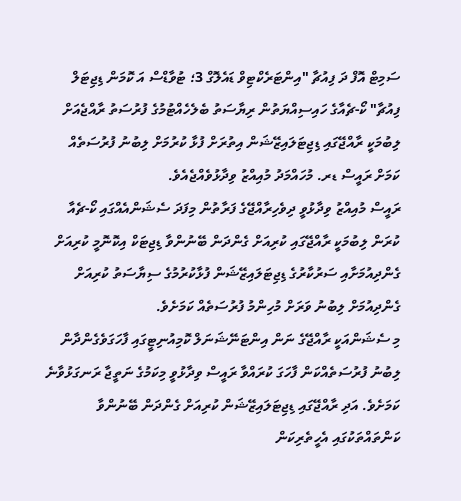ސަމިޓް އޮފް ދަ ފިއުޗާ "އިންޓަރެކްޓިވް ޑައެލޮގް 3؛ ޓުވާޑްސް އަ ކޮމަން ޑިޖިޓަލް ފިއުޗާ" ކޯ-ޗެއާގެ ހައިސިއްޔަތުން ރިޔާސަތު ބެލެހެއްޓުމުގެ ފުރުސަތު ރާއްޖެއަށް ލިބުމަކީ ރާއްޖޭގައި ޑިޖިޓަލައިޒޭޝަން އިތުރަށް ފުޅާ ކުރުމަށް ލިބުނު ފުރުސަތެއް ކަމަށް ރައީސް ޑރ. މުހައްމަދު މުއިއްޒު ވިދާޅުވެއްޖެއެވެ.
ރައީސް މުއިއްޒު ވިދާޅުވީ ދިވެހިރާއްޖޭގެ ފަރާތުން މިފަދަ ސެޝަންއެއްގައި ކޯ-ޗެއާ ކުރަން ލިބުމަކީ ރާއްޖޭގައި ކުރިއަށް ގެންދަން ބޭނުންވާ ޑިޖިޓަކް އިކޮނޮމީ ކުރިއަށް ގެންދިއުމަށާއި ސަރުކާރުގެ ޑިޖިޓަލައިޒޭޝަން ފުޅާކުރުމުގެ ސިޔާސަތު ކުރިއަށް ގެންދިއުމަށް ލިބުނު ވަރަށް މުހިންމު ފުރުސަތެއް ކަމަށެވެ.
މި ސެޝަންއަކީ ރާއްޖޭގެ ނަން އިންޓަނޭޝަނަލް ކޮމިއުނިޓީގައި ފާހަގަވެގެންދާން ލިބުނު ފުރުސަތެއްކަން ފާހަގަ ކުރައްވާ ރައީސް ވިދާޅުވީ މިކަމުގެ ނަތީޖާ ރަނގަޅުވާނެ ކަމަށެވެ. އަދި ރާއްޖޭގައި ޑިޖިޓަލައިޒޭޝަން ކުރިއަށް ގެންދަން ބޭނުންވާ ކަންތައްތަކުގައި އެހީތެރިކަން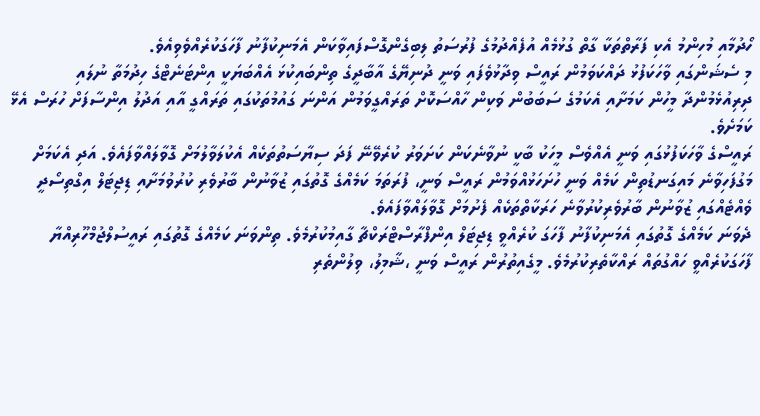ހޯދުމާއި މުހިންމު އެކި ފަރާތްތަކާ ގާތް ގުޅުމެއް އުފެއްދުމުގެ ފުރުސަތު ލިބިގެންގޮސްފައިވާކަން އެމަނިކުފާނު ފާހަގަކުރެއްވެވިއެވެ.
މި ސެޝަންގައި ވާހަކަފުޅު ދައްކަވަމުން ރައީސް ވިދާޅުވެފައި ވަނީ ދުނިޔޭގެ އާބާދީގެ ތިންބައިކުޅަ އެއްބަޔަކީ އިންޓަނެޓްގެ ހިދުމަތާ ނުލައި ދިރިއުޅެމުންދާ މީހުން ކަމަށާއި އެކަމުގެ ސަބަބުން ވަކިން ހާއްސަކޮށް ތަރައްގީވަމުން އަންނަ ގައުމުތަކުގައި ތަރައްގީ އާއި އަދުލު އިންސާފަށް ހުރަސް އެޅޭ ކަމަށެވެ.
ރައީސްގެ ވާހަކަފުޅުގައި ވަނީ އެއްވެސް މީހަކު ބާކީ ނުވާނެކަން ކަށަވަރު ކުރެވޭނޭ ފަދަ ސިޔާސަތުތަކެއް އެކުލަވާލުމަށް ގޮވާލައްވާފައެވެ. އަދި އެކަމަށް މަގުފަހިވާނެ މައިގަނޑުތިން ކަމެއް ވަނީ ހުށަހަޅުއްވަމުން ރައީސް ވަނީ، ފުރަތަމަ ކަމެއްގެ ގޮތުގައި ޒުވާނުން ބާރުވެރި ކުރުވުމަށާއި ޑިޖިޓަލް އިގްތިސޯދީ ވެއްޓެއްގައި ޒުވާނުން ބާރުވެރިކުރުވާނެ ހަރަކާތްތަކެއް ފެށުމަށް ގޮވާލައްވާފައެވެ.
ދެވަނަ ކަމެއްގެ ގޮތުގައި އެމަނިކުފާނު ފާހަގަ ކުރެއްވީ ޑިޖިޓަލް އިންފްރާސްޓްރަކްޗާ ގާއިމުކުރުމެވެ. ތިންވަނަ ކަމެއްގެ ގޮތުގައި ރައީސުލްޖުމްހޫރިއްޔާ ފާހަގަކުރެއްވީ ހައްގުތައް ރައްކާތެރިކުރުމެވެ. މީގެއިތުރުން ރައީސް ވަނީ ،ޝާމިލު، ވިލުންތެރި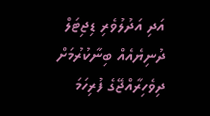އަދި އަދުލުވެރި ޑިޖިޓަލް ދުނިޔެއެއް ބިނާކުރުމަށް ދިވެހިރާއްޖޭގެ ފުރިހަމަ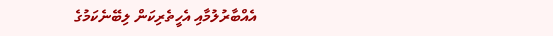އެއްބާރުލުމާއި އެހީތެރިކަން ލިބޭނެކަމުގެ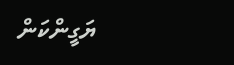ޔަގީންކަން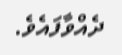ދެއްވާފައެވެ.